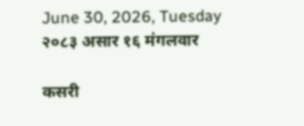June 30, 2026, Tuesday
२०८३ असार १६ मंगलवार

कसरी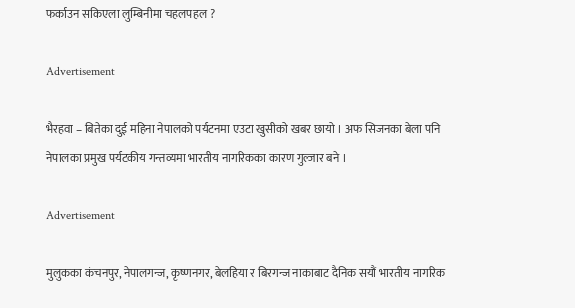फर्काउन सकिएला लुम्बिनीमा चहलपहल ?

Advertisement

भैरहवा – बितेका दुई महिना नेपालको पर्यटनमा एउटा खुसीको खबर छायो । अफ सिजनका बेला पनि नेपालका प्रमुख पर्यटकीय गन्तव्यमा भारतीय नागरिकका कारण गुल्जार बने ।

Advertisement

मुलुकका कंचनपुर, नेपालगन्ज, कृष्णनगर, बेलहिया र बिरगन्ज नाकाबाट दैनिक सयौं भारतीय नागरिक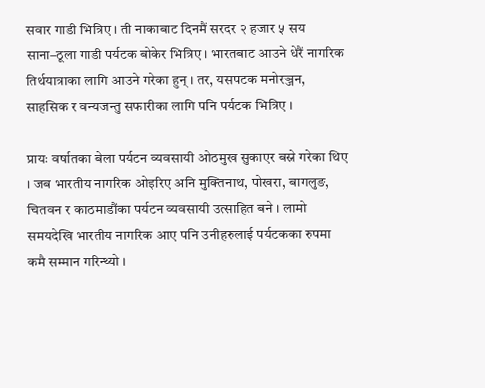सवार गाडी भित्रिए । ती नाकाबाट दिनमैं सरदर २ हजार ५ सय साना–ठूला गाडी पर्यटक बोकेर भित्रिए । भारतबाट आउने धेरैं नागरिक तिर्थयात्राका लागि आउने गरेका हुन् । तर, यसपटक मनोरञ्जन, साहसिक र वन्यजन्तु सफारीका लागि पनि पर्यटक भित्रिए ।

प्रायः वर्षातका बेला पर्यटन व्यवसायी ओठमुख सुकाएर बस्ने गरेका थिए । जब भारतीय नागरिक ओइरिए अनि मुक्तिनाथ, पोखरा, बागलुङ, चितवन र काठमाडौंका पर्यटन व्यवसायी उत्साहित बने । लामो समयदेखि भारतीय नागरिक आए पनि उनीहरुलाई पर्यटकका रुपमा कमै सम्मान गरिन्थ्यो ।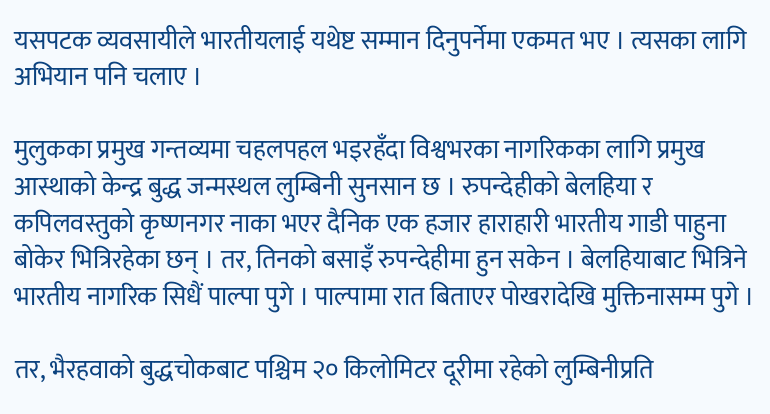यसपटक व्यवसायीले भारतीयलाई यथेष्ट सम्मान दिनुपर्नेमा एकमत भए । त्यसका लागि अभियान पनि चलाए ।

मुलुकका प्रमुख गन्तव्यमा चहलपहल भइरहँदा विश्वभरका नागरिकका लागि प्रमुख आस्थाको केन्द्र बुद्ध जन्मस्थल लुम्बिनी सुनसान छ । रुपन्देहीको बेलहिया र कपिलवस्तुको कृष्णनगर नाका भएर दैनिक एक हजार हाराहारी भारतीय गाडी पाहुना बोकेर भित्रिरहेका छन् । तर, तिनको बसाइँ रुपन्देहीमा हुन सकेन । बेलहियाबाट भित्रिने भारतीय नागरिक सिधैं पाल्पा पुगे । पाल्पामा रात बिताएर पोखरादेखि मुक्तिनासम्म पुगे ।

तर, भैरहवाको बुद्धचोकबाट पश्चिम २० किलोमिटर दूरीमा रहेको लुम्बिनीप्रति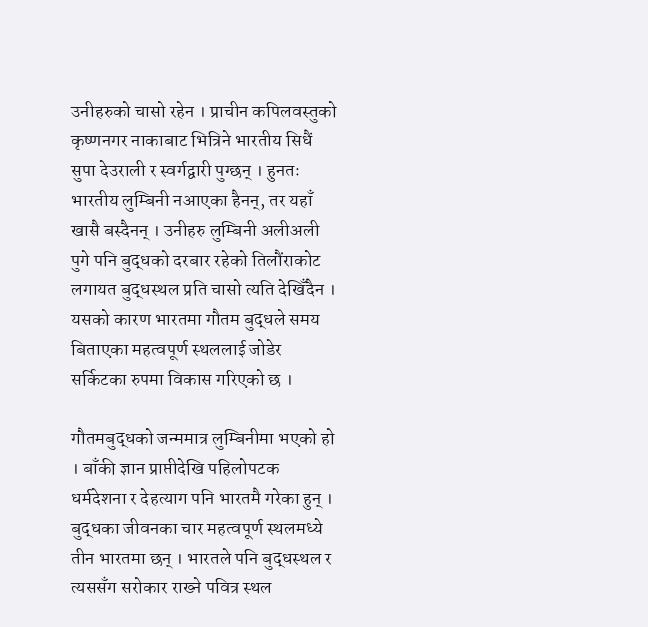उनीहरुको चासो रहेन । प्राचीन कपिलवस्तुको कृष्णनगर नाकाबाट भित्रिने भारतीय सिधैं सुपा देउराली र स्वर्गद्वारी पुग्छन् । हुनतः भारतीय लुम्बिनी नआएका हैनन्, तर यहाँ खासै बस्दैनन् । उनीहरु लुम्बिनी अलीअली पुगे पनि बुद्धको दरबार रहेको तिलौंराकोट लगायत बुद्धस्थल प्रति चासो त्यति देखिँदैन । यसको कारण भारतमा गौतम बुद्धले समय बिताएका महत्वपूर्ण स्थललाई जोडेर सर्किटका रुपमा विकास गरिएको छ ।

गौतमबुद्धको जन्ममात्र लुम्बिनीमा भएको हो । बाँकी ज्ञान प्राप्तीदेखि पहिलोपटक धर्मदेशना र देहत्याग पनि भारतमै गरेका हुन् । बुद्धका जीवनका चार महत्वपूर्ण स्थलमध्ये तीन भारतमा छन् । भारतले पनि बुद्धस्थल र त्यससँग सरोकार राख्ने पवित्र स्थल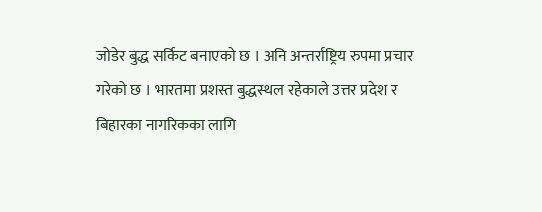जोडेर बुद्ध सर्किट बनाएको छ । अनि अन्तर्राष्ट्रिय रुपमा प्रचार गरेको छ । भारतमा प्रशस्त बुद्धस्थल रहेकाले उत्तर प्रदेश र बिहारका नागरिकका लागि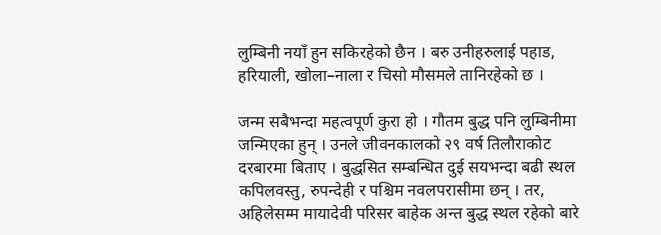लुम्बिनी नयाँ हुन सकिरहेको छैन । बरु उनीहरुलाई पहाड, हरियाली, खोला–नाला र चिसो मौसमले तानिरहेको छ ।

जन्म सबैभन्दा महत्वपूर्ण कुरा हो । गौतम बुद्ध पनि लुम्बिनीमा जन्मिएका हुन् । उनले जीवनकालको २९ वर्ष तिलौराकोट दरबारमा बिताए । बुद्धसित सम्बन्धित दुई सयभन्दा बढी स्थल कपिलवस्तु, रुपन्देही र पश्चिम नवलपरासीमा छन् । तर, अहिलेसम्म मायादेवी परिसर बाहेक अन्त बुद्ध स्थल रहेको बारे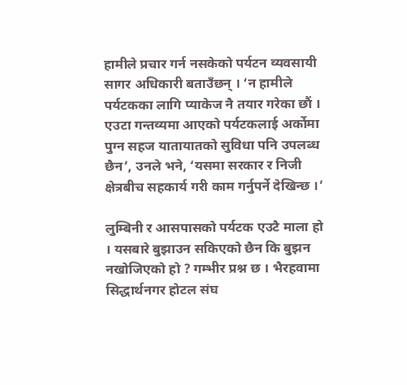हामीले प्रचार गर्न नसकेको पर्यटन व्यवसायी सागर अधिकारी बताउँछन् । ‘न हामीले पर्यटकका लागि प्याकेज नै तयार गरेका छौं । एउटा गन्तव्यमा आएको पर्यटकलाई अर्कोमा पुग्न सहज यातायातको सुविधा पनि उपलब्ध छैन’, उनले भने, ‘यसमा सरकार र निजी क्षेत्रबीच सहकार्य गरी काम गर्नुपर्ने देखिन्छ ।’

लुम्बिनी र आसपासको पर्यटक एउटै माला हो । यसबारे बुझाउन सकिएको छैन कि बुझन नखोजिएको हो ? गम्भीर प्रश्न छ । भैरहवामा सिद्धार्थनगर होटल संघ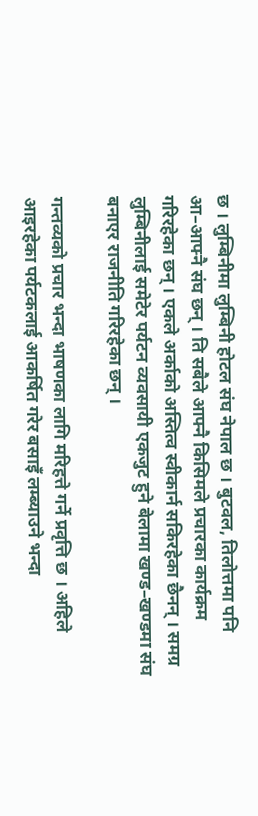छ । लुम्बिनीमा लुम्बिनी होटल संघ नेपाल छ । बुटवल, तिलोत्तमा पनि आ–आफ्नै संघ छन् । ति सबैले आफ्नै किसिमले प्रचारका कार्यक्रम गरिरहेका छन् । एकले अर्काको अस्तित्व स्वीकार्न सकिरहेका छैनन् । समग्र लुम्बिनीलाई समेटेर पर्यटन व्यवसायी एकजुट हुने बेलामा खण्ड–खण्डमा संघ बनाएर राजनीति गरिरहेका छन् ।

गन्तव्यको प्रचार भन्दा भाषणका लागि मरिहत्ते गर्ने प्रवृत्ति छ । अहिले आइरहेका पर्यटकलाई आकर्षित गरेर बसाइँ लम्ब्याउने भन्दा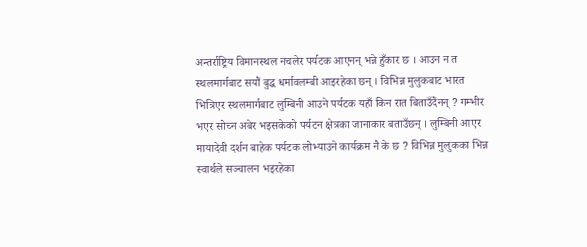अन्तर्राष्ट्रिय विमानस्थल नचलेर पर्यटक आएनन् भन्ने हुँकार छ । आउन न त स्थलमार्गबाट सयौं बुद्ध धर्मावलम्बी आइरहेका छन् । विभिन्न मुलुकबाट भारत भित्रिएर स्थलमार्गबाट लुम्बिनी आउने पर्यटक यहाँ किन रात बिताउँदैंनन् ? गम्भीर भएर सोच्न अबेर भइसकेको पर्यटन क्षेत्रका जानाकार बताउँछन् । लुम्बिनी आएर मायादेवी दर्शन बाहेक पर्यटक लोभ्याउने कार्यक्रम नै के छ ? विभिन्न मुलुकका भिन्न स्वार्थले सञ्चालन भइरहेका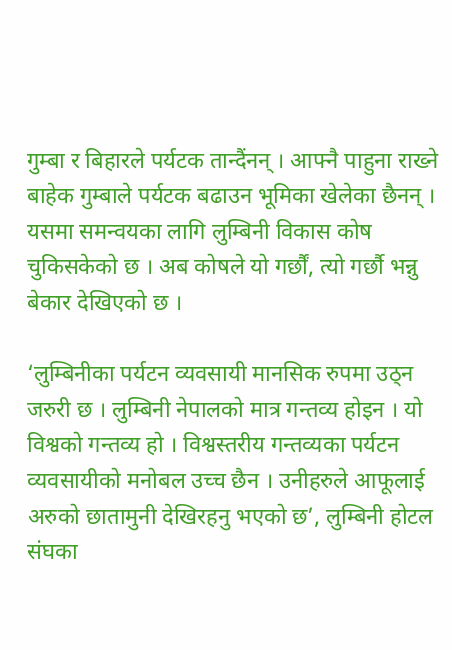गुम्बा र बिहारले पर्यटक तान्दैंनन् । आफ्नै पाहुना राख्ने बाहेक गुम्बाले पर्यटक बढाउन भूमिका खेलेका छैनन् । यसमा समन्वयका लागि लुम्बिनी विकास कोष चुकिसकेको छ । अब कोषले यो गर्छौं, त्यो गर्छौ भन्नु बेकार देखिएको छ ।

‘लुम्बिनीका पर्यटन व्यवसायी मानसिक रुपमा उठ्न जरुरी छ । लुम्बिनी नेपालको मात्र गन्तव्य होइन । यो विश्वको गन्तव्य हो । विश्वस्तरीय गन्तव्यका पर्यटन व्यवसायीको मनोबल उच्च छैन । उनीहरुले आफूलाई अरुको छातामुनी देखिरहनु भएको छ’, लुम्बिनी होटल संघका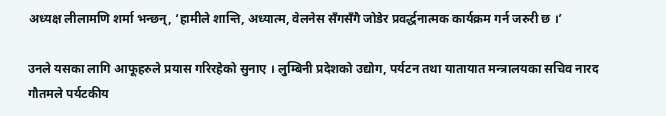अध्यक्ष लीलामणि शर्मा भन्छन्, ‘हामीले शान्ति, अध्यात्म, वेलनेस सँगसँगै जोडेर प्रवर्द्धनात्मक कार्यक्रम गर्न जरुरी छ ।’

उनले यसका लागि आफूहरुले प्रयास गरिरहेको सुनाए । लुम्बिनी प्रदेशको उद्योग, पर्यटन तथा यातायात मन्त्रालयका सचिव नारद गौतमले पर्यटकीय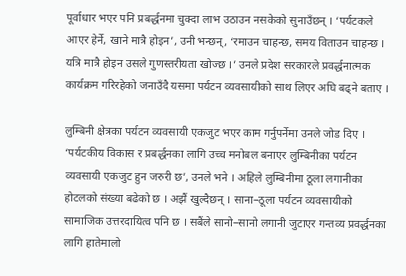पूर्वाधार भएर पनि प्रबर्द्धनमा चुक्दा लाभ उठाउन नसकेको सुनाउँछन् । ‘पर्यटकले आएर हेर्ने, खाने मात्रै होइन’, उनी भन्छन्, ‘रमाउन चाहन्छ, समय विताउन चाहन्छ । यत्रि मात्रै होइन उसले गुणस्तरीयता खोज्छ ।’ उनले प्रदेश सरकारले प्रवर्द्धनात्मक कार्यक्रम गरिरहेको जनाउँदै यसमा पर्यटन व्यवसायीको साथ लिएर अघि बढ्ने बताए ।

लुम्बिनी क्षेत्रका पर्यटन व्यवसायी एकजुट भएर काम गर्नुपर्नेमा उनले जोड दिए । ‘पर्यटकीय विकास र प्रबर्द्धनका लागि उच्च मनोबल बनाएर लुम्बिनीका पर्यटन व्यवसायी एकजुट हुन जरुरी छ’, उनले भने । अहिले लुम्बिनीमा ठूला लगानीका होटलको संख्या बढेको छ । अझैं खुल्दैछन् । साना–ठूला पर्यटन व्यवसायीको सामाजिक उत्तरदायित्व पनि छ । सबैंले सानो–सानो लगानी जुटाएर गन्तव्य प्रवर्द्धनका लागि हातेमालो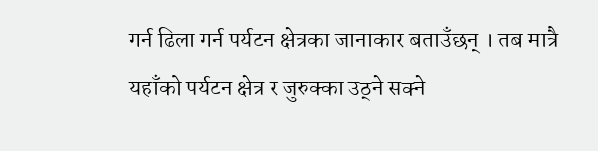गर्न ढिला गर्न पर्यटन क्षेत्रका जानाकार बताउँछन् । तब मात्रै यहाँको पर्यटन क्षेत्र र जुरुक्का उठ्ने सक्ने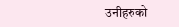उनीहरुको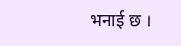भनाई छ ।